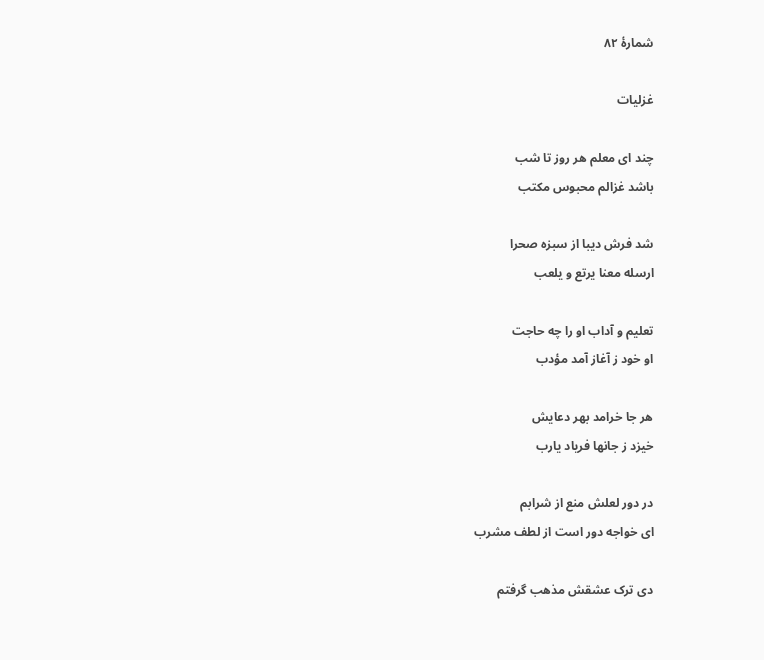شمارهٔ ۸۲

غزلیات

چند ای معلم هر روز تا شب
باشد غزالم محبوس مکتب

شد فرش دیبا از سبزه صحرا
ارسله معنا یرتع و یلعب

تعلیم و آداب او را چه حاجت
او خود ز آغاز آمد مؤدب

هر جا خرامد بهر دعایش
خیزد ز جانها فریاد یارب

در دور لعلش منع از شرابم
ای خواجه دور است از لطف مشرب

دی ترک عشقش مذهب گرفتم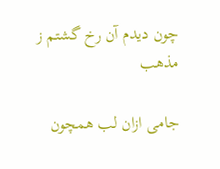چون دیدم آن رخ گشتم ز مذهب

جامی ازان لب همچون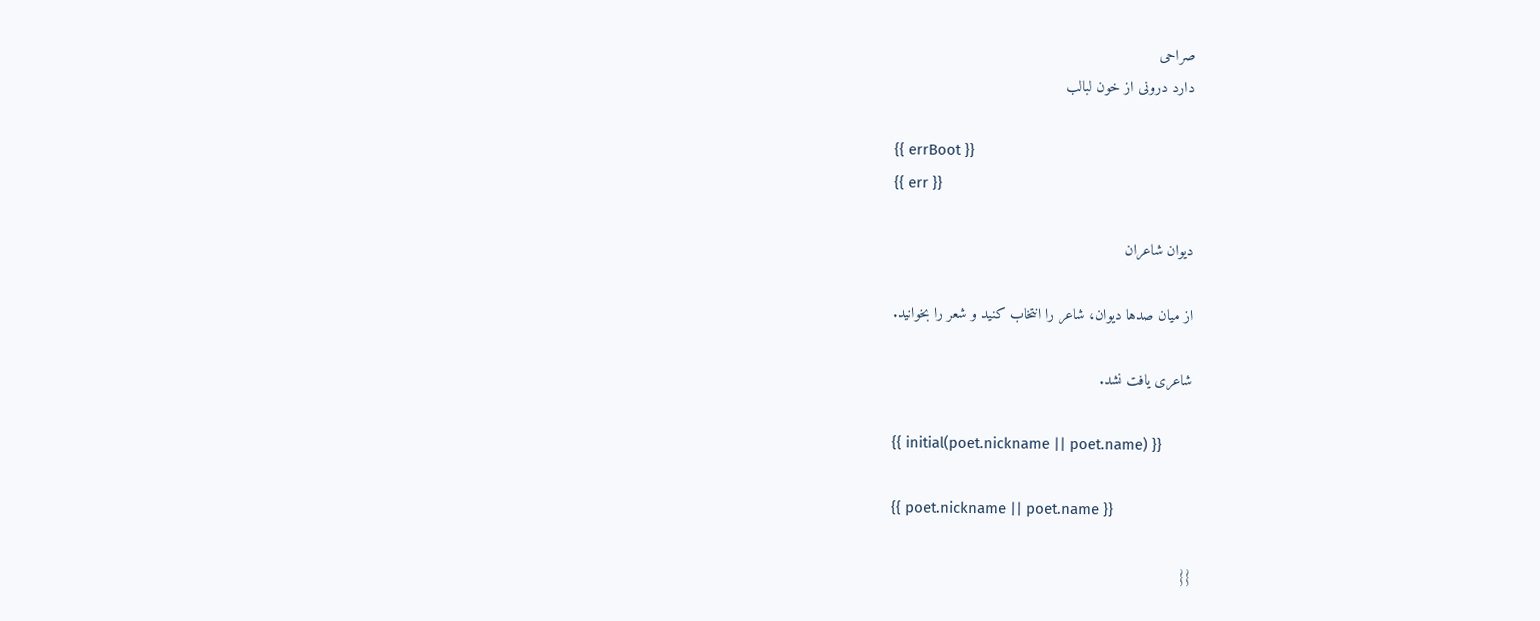صراحی
دارد درونی از خون لبالب

{{ errBoot }}
{{ err }}

دیوان شاعران

از میان صدها دیوان، شاعر را انتخاب کنید و شعر را بخوانید.

شاعری یافت نشد.

{{ initial(poet.nickname || poet.name) }}

{{ poet.nickname || poet.name }}

{{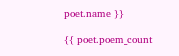poet.name }}

{{ poet.poem_count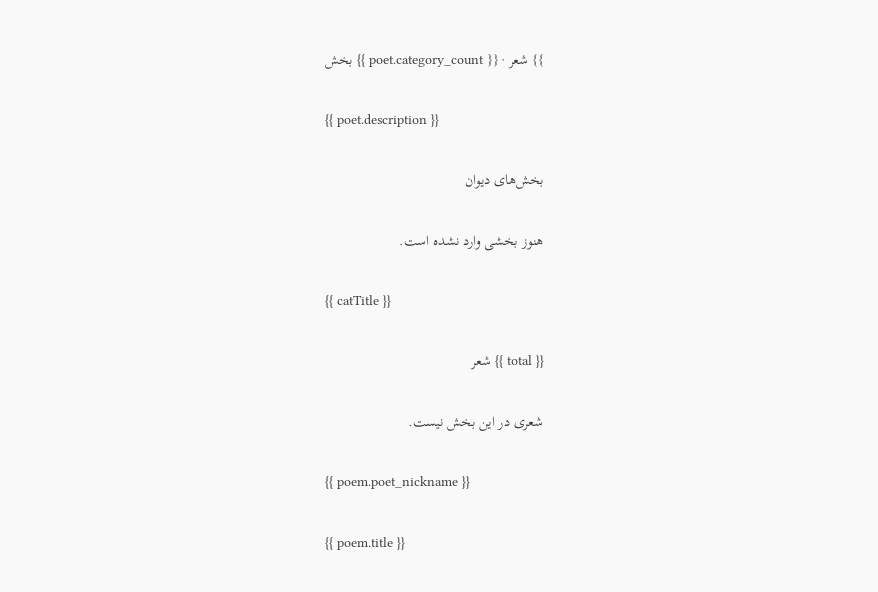}} شعر · {{ poet.category_count }} بخش

{{ poet.description }}

بخش‌های دیوان

هنوز بخشی وارد نشده است.

{{ catTitle }}

{{ total }} شعر

شعری در این بخش نیست.

{{ poem.poet_nickname }}

{{ poem.title }}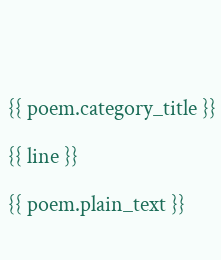{{ poem.category_title }}

{{ line }}

{{ poem.plain_text }}